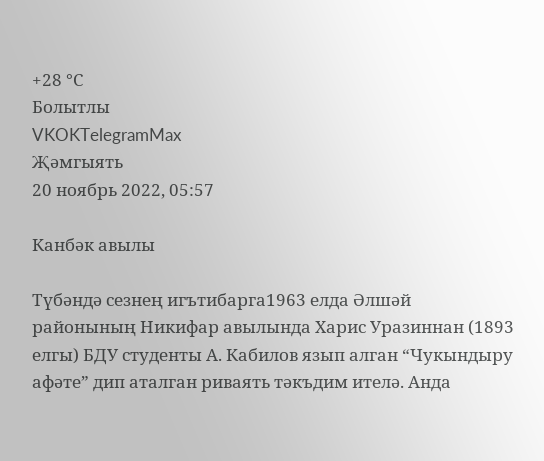+28 °С
Болытлы
VKOKTelegramMax
Җәмгыять
20 ноябрь 2022, 05:57

Канбәк авылы

Түбәндә сезнең игътибарга1963 елда Әлшәй районының Никифар авылында Харис Уразиннан (1893 елгы) БДУ студенты А. Кабилов язып алган “Чукындыру афәте” дип аталган риваять тәкъдим ителә. Анда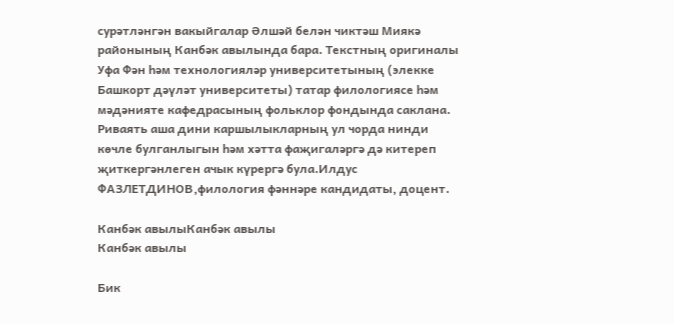сурәтләнгән вакыйгалар Әлшәй белән чиктәш Миякә районының Канбәк авылында бара. Текстның оригиналы Уфа Фән һәм технологияләр университетының (элекке Башкорт дәүләт университеты) татар филологиясе һәм мәдәнияте кафедрасының фольклор фондында саклана. Риваять аша дини каршылыкларның ул чорда нинди көчле булганлыгын һәм хәтта фаҗигаләргә дә китереп җиткергәнлеген ачык күрергә була.Илдус ФАЗЛЕТДИНОВ,филология фәннәре кандидаты, доцент.

Канбәк авылыКанбәк авылы
Канбәк авылы

Бик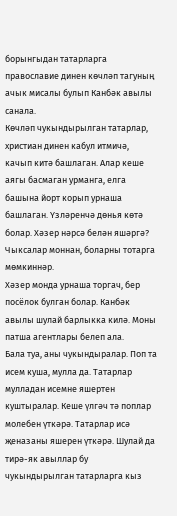борынгыдан татарларга православие динен көчләп тагуның ачык мисалы булып Канбәк авылы санала.
Көчләп чукындырылган татарлар, христиан динен кабул итмичә, качып китә башлаган. Алар кеше аягы басмаган урманга, елга башына йорт корып урнаша башлаган. Үзләренчә дөнья көтә болар. Хәзер нәрсә белән яшәргә? Чыксалар моннан, боларны тотарга мөмкиннәр.
Хәзер монда урнаша торгач, бер посёлок булган болар. Канбәк авылы шулай барлыкка килә. Моны патша агентлары белеп ала.
Бала туа, аны чукындыралар. Поп та исем куша, мулла да. Татарлар мулладан исемне яшертен куштыралар. Кеше үлгәч тә поплар молебен үткәрә. Татарлар исә җеназаны яшерен үткәрә. Шулай да тирә-як авыллар бу чукындырылган татарларга кыз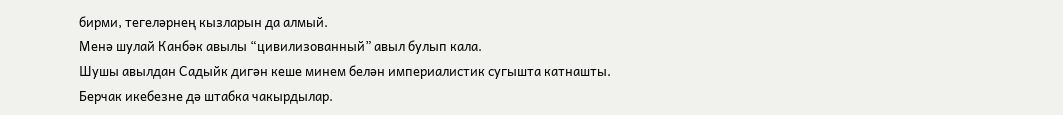бирми, тегеләрнең кызларын да алмый.
Менә шулай Канбәк авылы “цивилизованный” авыл булып кала.
Шушы авылдан Садыйк дигән кеше минем белән империалистик сугышта катнашты. Берчак икебезне дә штабка чакырдылар.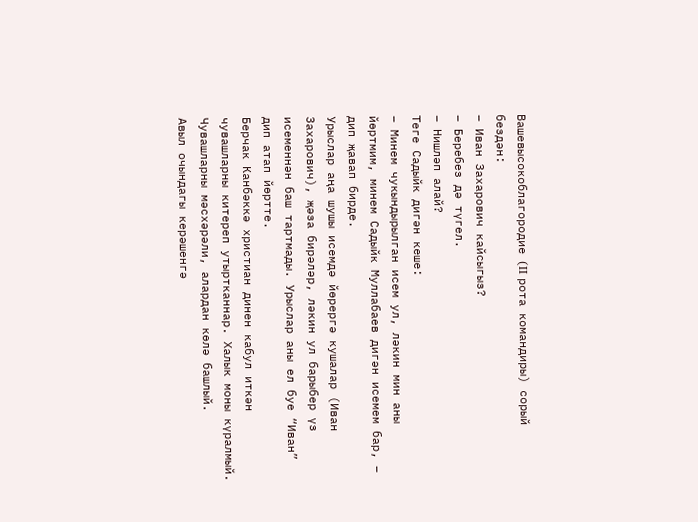Вашевысокоблагородие (II рота командиры) сорый бездән:
– Иван Захарович кайсыгыз?
– Беребез дә түгел.
– Нишләп алай?
Теге Садыйк дигән кеше:
– Минем чукындырылган исем ул, ләкин мин аны йөртмим, минем Садыйк Муллабаев дигән исемем бар, – дип җавап бирде.
Урыслар аңа шушы исемдә йөрергә кушалар (Иван Захарович), җәза бирәләр, ләкин ул барыбер үз исеменнән баш тартмады. Урыслар аны ел буе “Иван” дип атап йөртте.
Берчак Канбәккә христиан динен кабул иткән чувашларны китереп утыртканнар. Халык моны күралмый. Чувашларны мәсхәрәли, алардан көлә башлый.
Авыл очындагы керәшенгә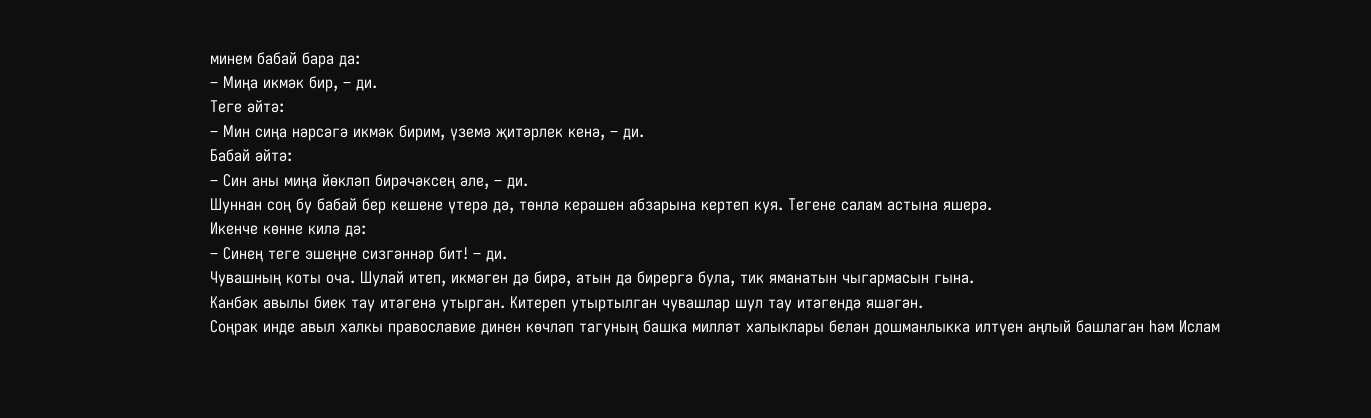минем бабай бара да:
– Миңа икмәк бир, – ди.
Теге әйтә:
– Мин сиңа нәрсәгә икмәк бирим, үземә җитәрлек кенә, – ди.
Бабай әйтә:
– Син аны миңа йөкләп бирәчәксең әле, – ди.
Шуннан соң бу бабай бер кешене үтерә дә, төнлә керәшен абзарына кертеп куя. Тегене салам астына яшерә.
Икенче көнне килә дә:
– Синең теге эшеңне сизгәннәр бит! – ди.
Чувашның коты оча. Шулай итеп, икмәген дә бирә, атын да бирергә була, тик яманатын чыгармасын гына.
Канбәк авылы биек тау итәгенә утырган. Китереп утыртылган чувашлар шул тау итәгендә яшәгән.
Соңрак инде авыл халкы православие динен көчләп тагуның башка милләт халыклары белән дошманлыкка илтүен аңлый башлаган һәм Ислам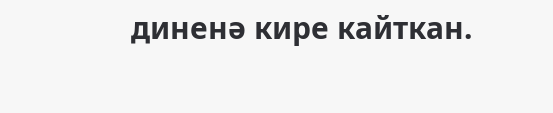диненә кире кайткан.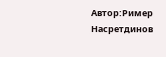Автор:Ример Насретдинов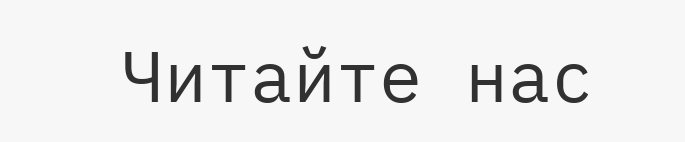Читайте нас